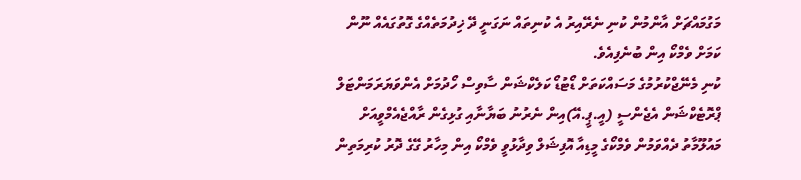މަގުމައްޗަށް އާންމުން ކުނި ނެރޭއިރު އެ ކުނިތައް ނަގަނީ ދޭ ޚިދުމަތެއްގެ ގޮތުގައެއް ނޫން ކަމަށް ވެމްކޯ އިން ބުނެފިއެވެ.
ކުނި މެނޭޖްކުރުމުގެ މަސައްކަތަށް ޑޯޓުޑޯ ކަލެކްޝަން ސާވިސް ހޯދުމަށް އެންވަޔަރަމަންޓަލް ޕްރޮޓެކްޝަން އެޖެންސީ (އީ.ޕީ.އޭ)އިން ނެރުނު ބަޔާނާއި ގުޅިގެން ރާއްޖެއެމްވީއަށް މައުލޫމާތު ދެއްވަމުން ވެމްކޯގެ މީޑިއާ އޮފިޝަލް ވިދާޅުވީ ވެމްކޯ އިން މިހާރު ގޭގެ ދޮރު ކުރިމަތިން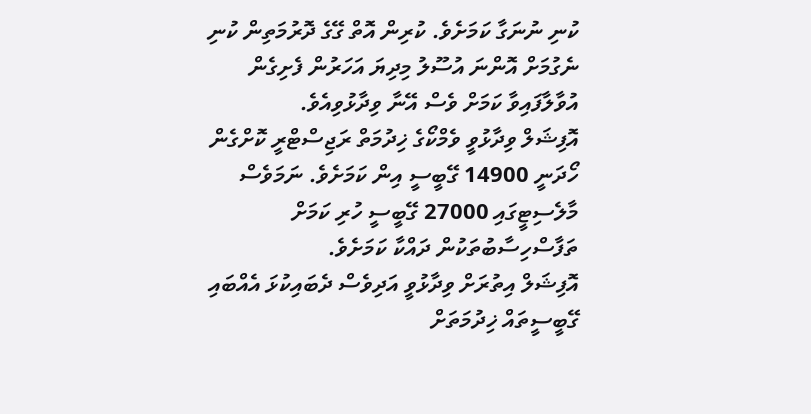ކުނި ނުނަގާ ކަމަށެވެ. ކުރިން އޮތް ގޭގެ ދޮރުމަތިން ކުނި ނެގުމަށް އޮންނަ އުސޫލު މިދިޔަ އަހަރުން ފެށިގެން އުވާލާފައިވާ ކަމަށް ވެސް އޭނާ ވިދާޅުވިއެވެ.
އޮފިޝަލް ވިދާޅުވީ ވެމްކޯގެ ޚިދުމަތް ރަޖިސްޓްރީ ކޮށްގެން ހޯދަނީ 14900 ގޭބީސީ އިން ކަމަށެވެ. ނަމަވެސް މާލެސިޓީގައި 27000 ގޭބީސީ ހުރި ކަމަށް ތަފާސްހިސާބުތަކުން ދައްކާ ކަމަށެވެ.
އޮފިޝަލް އިތުރަށް ވިދާޅުވީ އަދިވެސް ދެބައިކުޅަ އެއްބައި ގޭބީސީތައް ޚިދުމަތަށް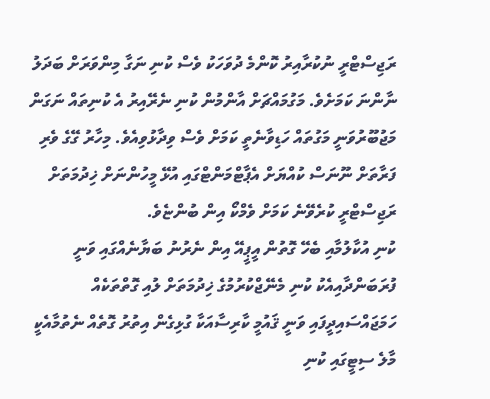ރަޖިސްޓްރީ ނުކުރާއިރު ކޮންމެ ދުވަހަކު ވެސް ކުނި ނަގާ މިންވަރަށް ބަދަލު ނާންނަ ކަމަށެވެ. މަގުމައްޗަށް އާންމުން ކުނި ނެރޭއިރު އެ ކުނިތައް ނަގަން މަޖުބޫރުވަނީ މަގުތައް ހަޑިވާނެތީ ކަމަށް ވެސް ވިދާޅުވިއެވެ. މިހާރު ގޭގެ ވެރި ފަރާތަށް ނޫނަސް ކުއްޔަށް އެޕާޓްމަންޓްގައި އުޅޭ މީހުންނަށް ޚިދުމަތަށް ރަޖިސްޓްރީ ކުރެވޭނެ ކަމަށް ވެމްކޯ އިން ބުންޏެވެ.
ކުނި އުކާލުމާއި ބެހޭ ގޮތުން އީޕީއޭ އިން ނެރުނު ބަޔާނެއްގައި ވަނީ ފުރަބަންދާއިއެކު ކުނި މެނޭޖްކުރުމުގެ ޚިދުމަތަށް ލުއި ގޮތްތަކެއް ހަމަޖައްސައިދީފައި ވަނީ ޤައުމީ ކާރިސާއަކާ ގުޅިގެން އިތުރު ގޮތެއް ނެތުމާއެކީ މާލެ ސިޓީގައި ކުނި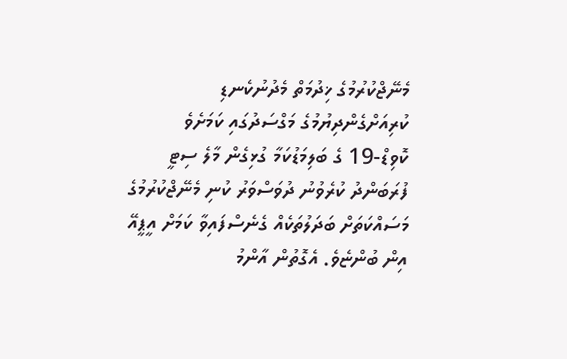މެނޭޖްކުރުމުގެ ޚިދުމަތް މެދުނުކެނޑި ކުރިއަށްގެންދިޔުމުގެ މަގްސަދުގައި ކަމަށެވެ
ކޮވިޑް-19 ގެ ބަލިމަޑުކަމާ ގުޅިގެން މާލެ ސިޓީ ފުރަބަންދު ކުރެވުނު ދުވަސްވަރު ކުނި މެނޭޖްކުރުމުގެ މަސައްކަތަށް ބަދަލުތަކެއް ގެނެސްފައިވާ ކަމަށް އީޕީއޭ އިން ބުންޏެވެ. އެގޮތުން އާންމު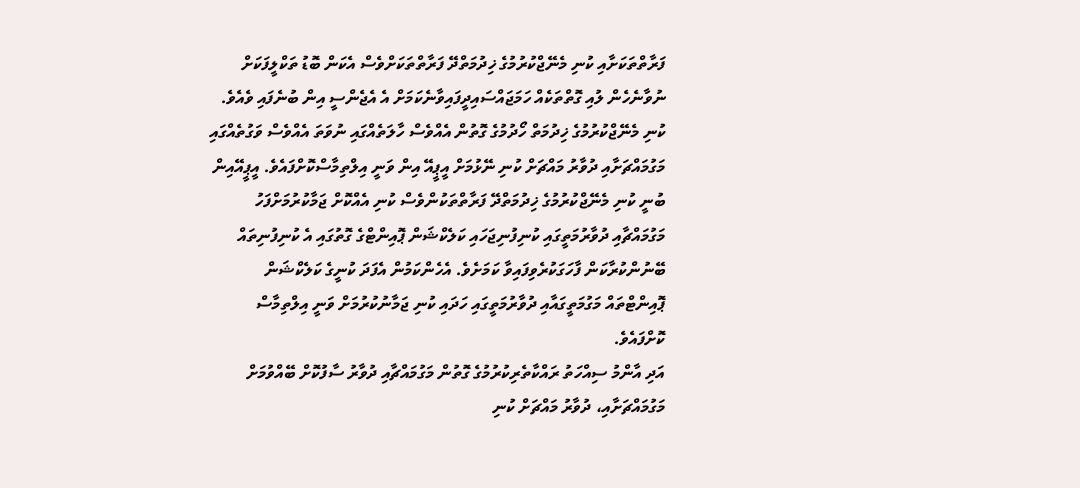ފަރާތްތަކަށާއި ކުނި މެނޭޖްކުރުމުގެ ޚިދުމަތްދޭ ފަރާތްތަކަށްވެސް އެކަން ބޮޑު ތަކްލީފަކަށް ނުވާނެހެން ލުއި ގޮތްތަކެއް ހަމަޖައްސައިދީފައިވާނެކަމަށް އެ އެޖެންސީ އިން ބުނެފައި ވެއެވެ.
ކުނި މެނޭޖްކުރުމުގެ ޚިދުމަތް ހޯދުމުގެ ގޮތުން އެއްވެސް ހާލަތެއްގައި ނުވަތަ އެއްވެސް ވަގުތެއްގައި މަގުމައްޗަށާއި ދުވާރު މައްޗަށް ކުނި ނޭޅުމަށް އީޕީއޭ އިން ވަނީ އިލްތިމާސްކޮށްފައެވެ. އީޕީއޭއިން ބުނީ ކުނި މެނޭޖްކުރުމުގެ ޚިދުމަތްދޭ ފަރާތްތަކުންވެސް ކުނި އެއްކޮށް ޖަމާކުރުމަށްފަހު މަގުމައްޗާއި ދުވާރުމަތީގައި ކުނިފުނިޖަހައި ކަލެކްޝަން ޕޮއިންޓްގެ ގޮތުގައި އެ ކުނިފުނިތައް ބޭނުންކުރާކަން ފާހަގަކުރެވިފައިވާ ކަމަށެވެ. އެހެންކަމުން އެފަދަ ކުނީގެ ކަލެކްޝަން ޕޮއިންޓްތައް މަގުމަތީގައާއި ދުވާރުމަތީގައި ހަދައި ކުނި ޖަމާނުކުރުމަށް ވަނީ އިލްތިމާސް ކޮށްފައެވެ.
އަދި އާންމު ސިއްހަތު ރައްކާތެރިކުރުމުގެ ގޮތުން މަގުމައްޗާއި ދުވާރު ސާފުކޮށް ބޭއްވުމަށް މަގުމައްޗަށާއި، ދުވާރު މައްޗަށް ކުނި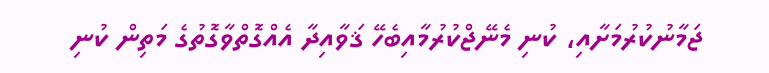ޖަމާނުކުރުމަށާއި، ކުނި މެނޭޖްކުރުމާއިބެހޭ ޤަވާއިދާ އެއްގޮތްވާގޮތުގެ މަތިން ކުނި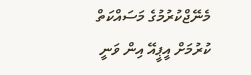މެނޭޖްކުރުމުގެ މަސައްކަތް ކުރުމަށް އީޕީއޭ އިން ވަނީ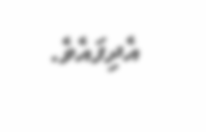އެދިފައެވެ.